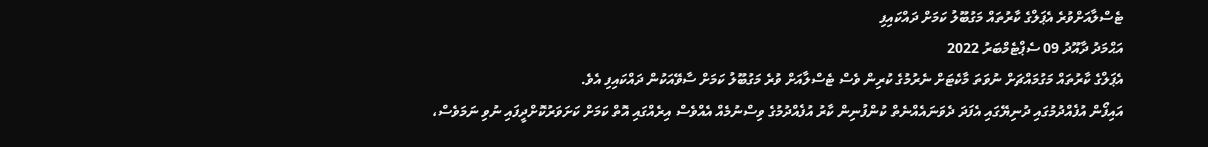ޓެސްލާއަށްވުރެ އެޕަލްގެ ކާރުތައް މަގުބޫލު ކަމަށް ދައްކައިފި
އަޙްމަދު ދާއޫދު 09 ސެޕްޓެމްބަރު 2022
އެޕަލްގެ ކާރުތައް މަގުމައްޗަށް ނުވަތަ މާކެޓަށް ނެރުމުގެ ކުރިން ވެސް ޓެސްލާއަށް ވުރެ މަގުބޫލު ކަމަށް ސާވޭއަކުން ދައްކައިފި އެވެ.
އައިފޯން އުފެއްދުމުގައި ދުނިޔޭގައި އެފަދަ ދެވަނައެއްނެތް ކުންފުނިން ކާރު އުފެއްދުމުގެ ވިސްނުމެއް އެއްވެސް އިރެއްގައި އޮތް ކަމަށް ކަށަވަރުކޮށްދީފައި ނުވި ނަމަވެސް،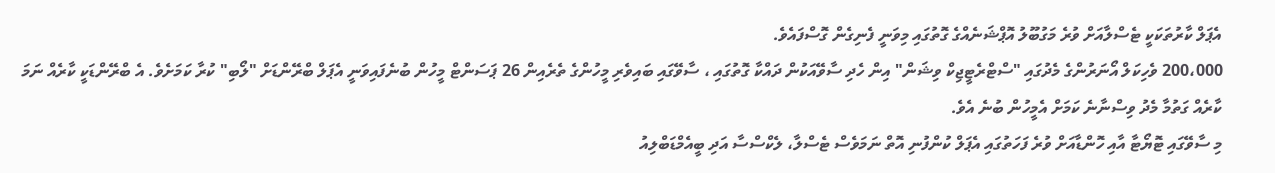އެޕަލް ކާރުތަކަކީ ޓެސްލާއަށް ވުރެ މަގުބޫލު އޮޕްޝަނެއްގެ ގޮތުގައި މިވަނީ ފެނިގެން ގޮސްފައެވެ.
200،000 ވެހިކަލް އޯނަރުންގެ މެދުގައި "ސްޓްރެޓީޖިކް ވިޝަން" އިން ހެދި ސާވޭއަކުން ދައްކާ ގޮތުގައި ، ސާވޭގައި ބައިވެރި މީހުންގެ ތެރެއިން 26 ޕަސަންޓް މީހުން ބުނެފައިވަނީ އެޕަލް ބްރޭންޑަށް "ލޯބި" ކުރާ ކަމަށެވެ. އެ ބްރޭންޑަކީ ކާރެއް ނަމަ ކާރެއް ގަތުމާ މެދު ވިސްނާނެ ކަމަށް އެމީހުން ބުނެ އެވެ.
މި ސާވޭގައި ޓޮޔޯޓާ އާއި ހޮންޑާއަށް ވުރެ ފަހަތުގައި އެޕަލް ކުންފުނި އޮތް ނަމަވެސް ޓެސްލާ، ލެކްސްސާ އަދި ބީއެމްޑަބްލިއު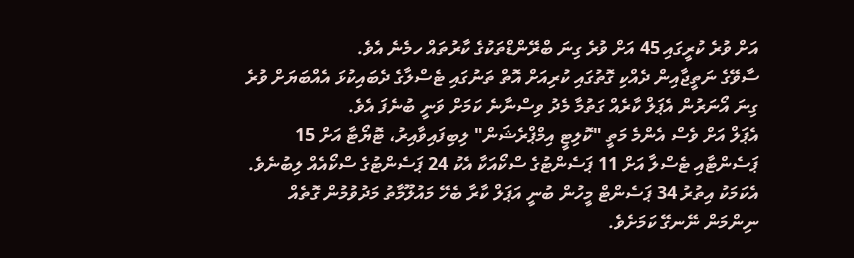އަށް ވުރެ ކުރީގައި 45 އަށް ވުރެ ގިނަ ބްރޭންޑްތަކުގެ ކާރުތައް ހމެނެ އެވެ.
ސާވޭގެ ނަތީޖާއިން ދެއްކި ގޮތުގައި ކުރިއަށް އޮތް ތަނުގައި ޓެސްލާގެ ދެބައިކުޅަ އެއްބަޔަށް ވުރެ ގިނަ އޯނަރުން އެޕަލް ކާރެއް ގަތުމާ މެދު ވިސްނާނެ ކަމަށް ވަނީ ބުނެފަ އެވެ.
އެޕަލް އަށް ވެސް އެންމެ މަތީ "ކޮލިޓީ އިމްޕްރެޝަން" ލިބިފައިވާއިރު، ޓޮޔޯޓާ އަށް 15 ޕަސެންޓާއި ޓެސްލާ އަށް 11 ޕަސެންޓުގެ ސްކޯއަކާ އެކު 24 ޕަސެންޓުގެ ސްކޯއެއް ލިބުނެވެ. އެކަމަކު އިތުރު 34 ޕަސެންޓް މީހުން ބުނީ އަޕަލް ކާރާ ބެހޭ މައުލޫމާތު މަދުވުމުން ގޮތެއް ނިންމަން ނޭނގޭ ކަމަށެވެ.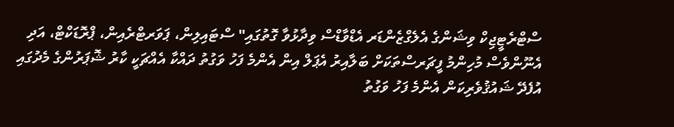ސްޓްރެޓީޖިކް ވިޝަންގެ އެލެގްޒެންޑަރ އެޑްވާޑްސް ވިދާޅުވާ ގޮތުގައި" ސްޓައިލިން، ޕަވަރޓްރެއިން، ޕްރޮޑަކްޓް، އަދި އެނޫންވެސް މުހިންމު ފީޗަރސްތަކަށް ބަލާއިރު އެޕަލް އިން އެންމެ ފަހު ވަގުތު ދައްކާ އެއްޗަކީ ކާރު ޝޮޕަރުންގެ މެދުގައި އުފެދޭ ޝައުޤުވެރިކަން އެންމެ ފަހު ވަގުތު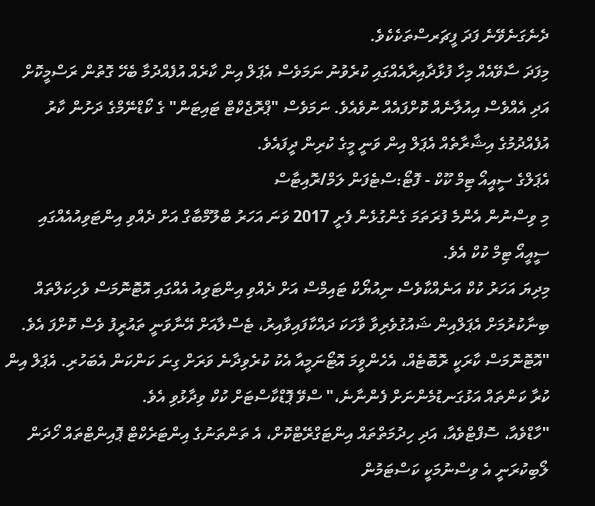ދެނެގަނެވޭނެ ފަދަ ފީޗަރސްތަކެކެވެ.
މިފަދަ ސާވޭއެއް މިހާ ފުޅާދާއިރާއެއްގައި ކުރެވުނު ނަމަވެސް އެޕަލް އިން ކާރެއް އުފެއްދުމާ ބެހޭ ގޮތުން ރަސްމީކޮށް އަދި އެއްވެސް އިއުލާނެއް ކޮށްފައެއް ނުވެއެވެ. ނަމަވެސް "ޕްރޮޖެކްޓް ޓައިޓަން" ގެ ކޯޑްނޭމްގެ ދަށުން ކާރު އުފެއްދުމުގެ އިޝާރާތެއް އެޕަލް އިން ވަނީ މީގެ ކުރިން ދީފައެވެ.
އެޕަލްގެ ސީއީއޯ ޓިމް ކޫކް - ފޮޓޯ:ސްޓެފަން ލަމް/ރޮއިޓާސް
މި ވިސްނުން އެންމެ ފުރަތަމަ ގެންގުޅެން ފެށީ 2017 ވަނަ އަހަރު ބްލޫމްބާގް އަށް ދެއްވި އިންޓަވިއުއެއްގައި ސީއީއޯ ޓިމް ކުކް އެވެ.
މިދިޔަ އަހަރު ކުކް އަނެއްކާވެސް ނިއުޔޯކް ޓައިމްސް އަށް ދެއްވި އިންޓަވިއު އެއްގައި އޮޓޮނޮމަސް ވެހިކަލްތައް ބިނާކުރުމަށް އެޕަލްއިން ޝައުގުވެރިވާ ވާހަކަ ދައްކާފައިވާއިރު، ޓެސްލާއަށް އޭނާވަނީ ތައުރީފު ވެސް ކޮށްފަ އެވެ.
"އޮޓޮނޮމަސް ކާރަކީ ރޮބޮޓެއް، އެހެންވީމަ އޮޓޯނަމީއާ އެކު ކުރެވިދާނެ ވަރަށް ގިނަ ކަންކަން އެބަހުރި. އެޕަލް އިން ކުރާ ކަންތައް އަޅުގަނޑުމެންނަށް ފެންނާނެ،" ސްވޭ ޕޮޑްކާސްޓަށް ކުކް ވިދާޅުވި އެވެ.
"ހާޑްވެއާ، ސޮފްޓްވެއާ، އަދި ހިދުމަތްތައް އިންޓަގްރޭޓްކޮށް، އެ ތަންތަނުގެ އިންޓަރެކްޓް ޕޮއިންޓްތައް ހޯދަން ލޯބިކުރަނީ އެ ވިސްނުމަކީ ކަސްޓަމުން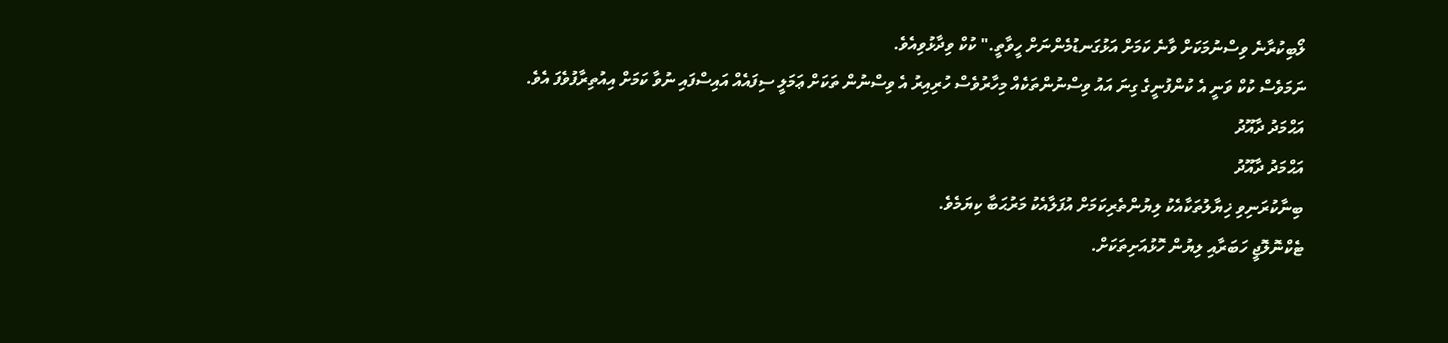ލޯބިކުރާނެ ވިސްނުމަކަށް ވާނެ ކަމަށް އަޅުގަނޑުމެންނަށް ހީވާތީ." ކުކް ވިދާޅުވިއެވެ.
ނަމަވެސް ކުކް ވަނީ އެ ކުންފުނީގެ ގިނަ އައު ވިސްނުންތަކެއް މިހާރުވެސް ހުރިއިރު އެ ވިސްނުން ތަކަށް ޢަމަލީ ސިފައެއް އައިސްފައި ނުވާ ކަމަށް އިއުތިރާފުވެފަ އެވެ.
އަޙްމަދު ދާއޫދު
އަޙްމަދު ދާއޫދު
ބިނާކުރަނިވި ޚިޔާލުތަކާއެކު ލިޔުންތެރިކަމަށް އުފަލާއެކު މަރުޙަބާ ކިޔަމެވެ.
ޓެކްނޮލޮޖީ ހަބަރާއި ލިޔުން ހޮޅުއަށިތަކަށް.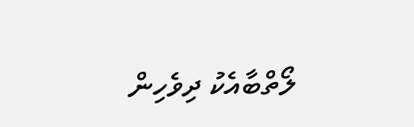ލޯތްބާއެކު ދިވެހިން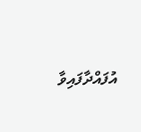އުފައްދާފައިވާ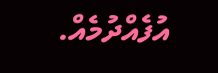އުފެއްދުމެއް.